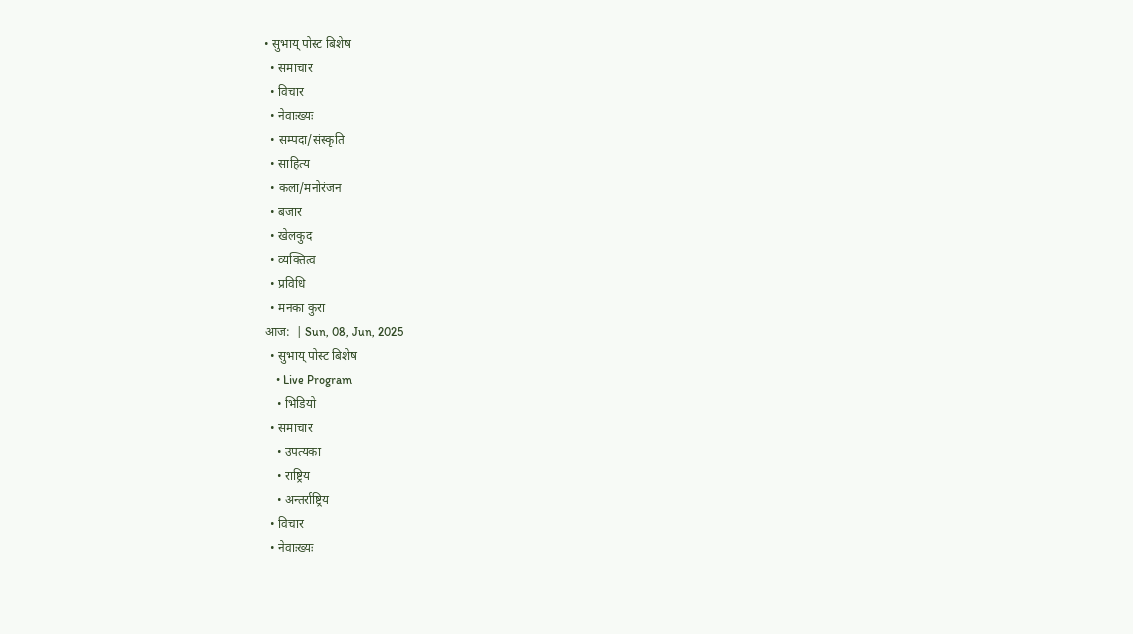• सुभाय् पोस्ट बिशेष
  • समाचार
  • विचार
  • नेवाःख्यः
  • सम्पदा/संस्कृति
  • साहित्य
  • कला/मनोरंजन
  • बजार
  • खेलकुद
  • व्यक्तित्व
  • प्रविधि
  • मनका कुरा
आज:  | Sun, 08, Jun, 2025
  • सुभाय् पोस्ट बिशेष
    • Live Program
    • भिडियो
  • समाचार
    • उपत्यका
    • राष्ट्रिय
    • अन्तर्राष्ट्रिय
  • विचार
  • नेवाःख्यः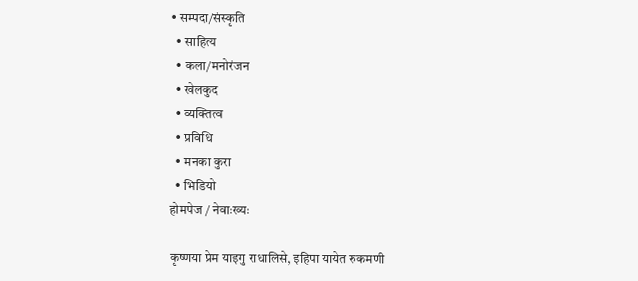• सम्पदा/संस्कृति
  • साहित्य
  • कला/मनोरंजन
  • खेलकुद
  • व्यक्तित्व
  • प्रविधि
  • मनका कुरा
  • भिडियो
होमपेज / नेवाःख्यः

कृष्णया प्रेम याइगु राधालिसे, इहिपा यायेत रुकमणी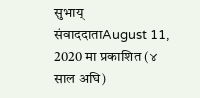सुभाय् संवाददाताAugust 11, 2020 मा प्रकाशित (४ साल अघि)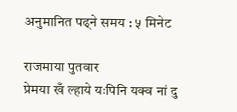अनुमानित पढ्ने समय : ५ मिनेट

राजमाया पुतवार
प्रेमया खँ ल्हाये यःपिनि यक्व नां दु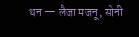थन — लैजा मजनू, सोनी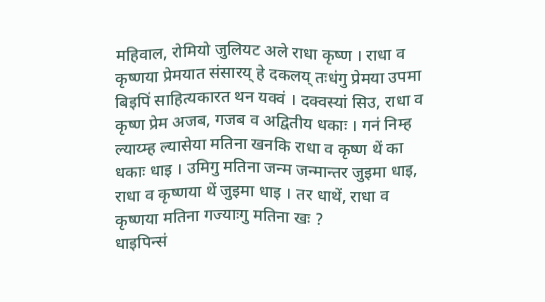महिवाल, रोमियो जुलियट अले राधा कृष्ण । राधा व कृष्णया प्रेमयात संसारय् हे दकलय् तःधंगु प्रेमया उपमा बिइपिं साहित्यकारत थन यक्वं । दक्वस्यां सिउ, राधा व कृष्ण प्रेम अजब, गजब व अद्वितीय धकाः । गनं निम्ह ल्याय्म्ह ल्यासेया मतिना खनकि राधा व कृष्ण थें का धकाः धाइ । उमिगु मतिना जन्म जन्मान्तर जुइमा धाइ, राधा व कृष्णया थें जुइमा धाइ । तर धाथें, राधा व कृष्णया मतिना गज्याःगु मतिना खः ?
धाइपिन्सं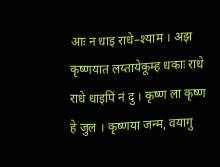आः न धाइ राधे–श्याम । अझ कृष्णयात लय्तायेकूम्ह धकाः राधे राधे धाइपिं नं दु । कृष्ण ला कृष्ण हे जुल । कृष्णया जन्म, वयागु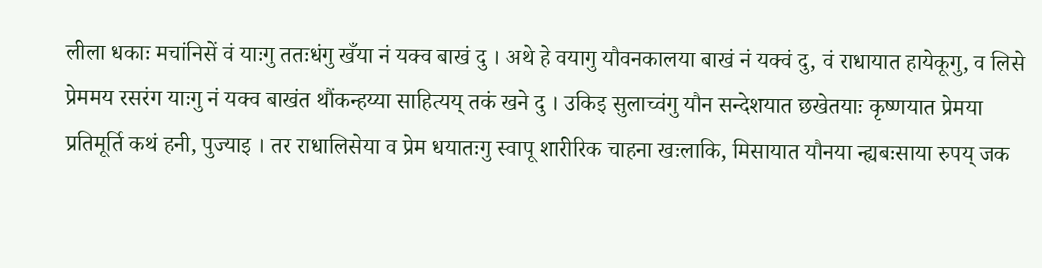लीला धकाः मचांनिसें वं याःगु ततःधंगु खँया नं यक्व बाखं दु । अथे हे वयागु यौवनकालया बाखं नं यक्वं दु, वं राधायात हायेकूगु, व लिसे प्रेममय रसरंग याःगु नं यक्व बाखंत थौंकन्हय्या साहित्यय् तकं खने दु । उकिइ सुलाच्वंगु यौन सन्देशयात छखेतयाः कृष्णयात प्रेमया प्रतिमूर्ति कथं हनी, पुज्याइ । तर राधालिसेया व प्रेम धयातःगु स्वापू शारीरिक चाहना खःलाकि, मिसायात यौनया न्ह्यबःसाया रुपय् जक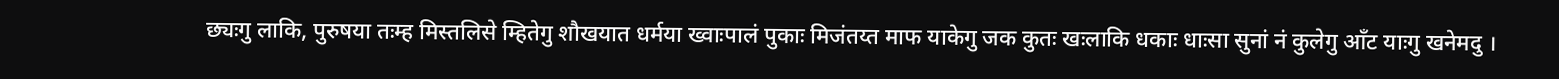छ्यःगु लाकि, पुरुषया तःम्ह मिस्तलिसे म्हितेगु शौखयात धर्मया ख्वाःपालं पुकाः मिजंतय्त माफ याकेगु जक कुतः खःलाकि धकाः धाःसा सुनां नं कुलेगु आँट याःगु खनेमदु ।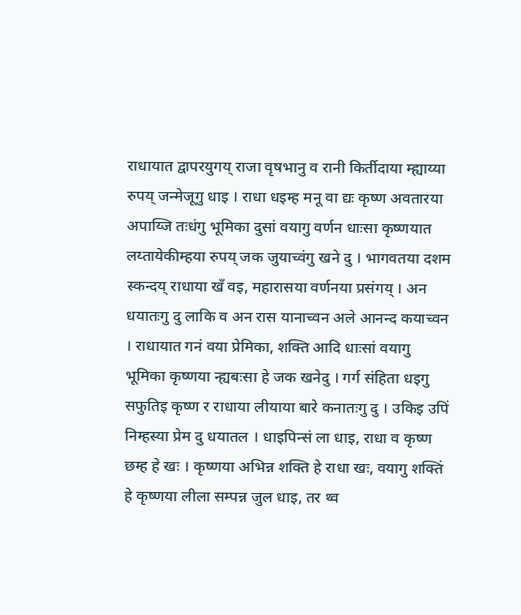राधायात द्वापरयुगय् राजा वृषभानु व रानी किर्तीदाया म्ह्याय्या रुपय् जन्मेजूगु धाइ । राधा धइम्ह मनू वा द्यः कृष्ण अवतारया अपाय्जि तःधंगु भूमिका दुसां वयागु वर्णन धाःसा कृष्णयात लय्तायेकीम्हया रुपय् जक जुयाच्वंगु खने दु । भागवतया दशम स्कन्दय् राधाया खँ वइ, महारासया वर्णनया प्रसंगय् । अन धयातःगु दु लाकि व अन रास यानाच्वन अले आनन्द कयाच्वन । राधायात गनं वया प्रेमिका, शक्ति आदि धाःसां वयागु भूमिका कृष्णया न्ह्यबःसा हे जक खनेदु । गर्ग संहिता धइगु सफुतिइ कृष्ण र राधाया लीयाया बारे कनातःगु दु । उकिइ उपिं निम्हस्या प्रेम दु धयातल । धाइपिन्सं ला धाइ, राधा व कृष्ण छम्ह हे खः । कृष्णया अभिन्न शक्ति हे राधा खः, वयागु शक्तिं हे कृष्णया लीला सम्पन्न जुल धाइ, तर थ्व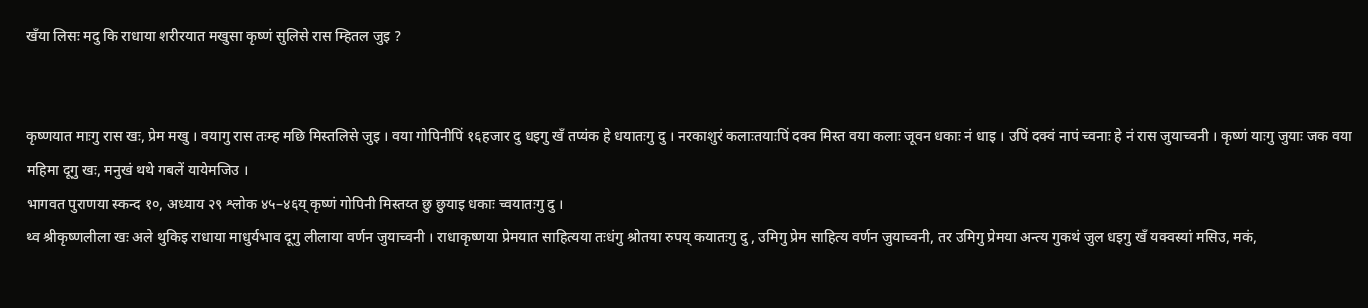खँया लिसः मदु कि राधाया शरीरयात मखुसा कृष्णं सुलिसे रास म्हितल जुइ ?


कृष्णयात माःगु रास खः, प्रेम मखु । वयागु रास तःम्ह मछि मिस्तलिसे जुइ । वया गोपिनीपिं १६हजार दु धइगु खँ तप्यंक हे धयातःगु दु । नरकाशुरं कलाःतयाःपिं दक्व मिस्त वया कलाः जूवन धकाः नं धाइ । उपिं दक्वं नापं च्वनाः हे नं रास जुयाच्वनी । कृष्णं याःगु जुयाः जक वया महिमा दूगु खः, मनुखं थथे गबलें यायेमजिउ ।
भागवत पुराणया स्कन्द १०, अध्याय २९ श्लोक ४५–४६य् कृष्णं गोपिनी मिस्तय्त छु छुयाइ धकाः च्वयातःगु दु ।
थ्व श्रीकृष्णलीला खः अले थुकिइ राधाया माधुर्यभाव दूगु लीलाया वर्णन जुयाच्वनी । राधाकृष्णया प्रेमयात साहित्यया तःधंगु श्रोतया रुपय् कयातःगु दु , उमिगु प्रेम साहित्य वर्णन जुयाच्वनी, तर उमिगु प्रेमया अन्त्य गुकथं जुल धइगु खँ यक्वस्यां मसिउ, मकं,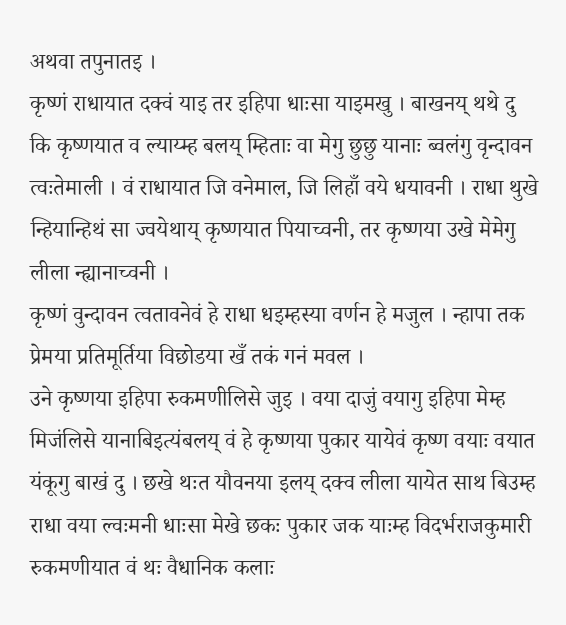अथवा तपुनातइ ।
कृष्णं राधायात दक्वं याइ तर इहिपा धाःसा याइमखु । बाखनय् थथे दु कि कृष्णयात व ल्याय्म्ह बलय् म्हिताः वा मेगु छुछु यानाः ब्वलंगु वृन्दावन त्वःतेमाली । वं राधायात जि वनेमाल, जि लिहाँ वये धयावनी । राधा थुखे न्हियान्हिथं सा ज्वयेथाय् कृष्णयात पियाच्वनी, तर कृष्णया उखे मेमेगु लीला न्ह्यानाच्वनी ।
कृष्णं वुन्दावन त्वतावनेवं हे राधा धइम्हस्या वर्णन हे मजुल । न्हापा तक प्रेमया प्रतिमूर्तिया विछोडया खँ तकं गनं मवल ।
उने कृष्णया इहिपा रुकमणीलिसे जुइ । वया दाजुं वयागु इहिपा मेम्ह मिजंलिसे यानाबिइत्यंबलय् वं हे कृष्णया पुकार यायेवं कृष्ण वयाः वयात यंकूगु बाखं दु । छखे थःत यौवनया इलय् दक्व लीला यायेत साथ बिउम्ह राधा वया ल्वःमनी धाःसा मेखे छकः पुकार जक याःम्ह विदर्भराजकुमारी रुकमणीयात वं थः वैधानिक कलाः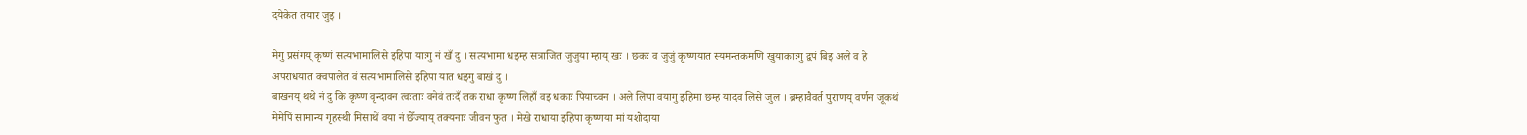दयेकेत तयार जुइ ।

मेगु प्रसंगय् कृष्णं सत्यभामालिसे इहिपा याःगु नं खँ दु । सत्यभामा धइम्ह सत्राजित जुजुया म्हाय् खः । छकः व जुजुं कृष्णयात स्यमन्तकमणि खुयाकाःगु द्वपं बिइ अले व हे अपराधयात क्वपालेत वं सत्यभामालिसे इहिपा यात धइगु बाखं दु ।
बाखनय् थथे नं दु कि कृष्ण वृन्दावन त्वःताः वनेवं तःदँ तक राधा कृष्ण लिहाँ वइ धकाः पियाच्वन । अले लिपा वयागु इहिमा छम्ह यादव लिसे जुल । ब्रम्हावैवर्त पुराणय् वर्णन जूकथं मेमेपिं सामान्य गृहस्थी मिसाथें वया नं छेँज्याय् तक्यनाः जीवन फुत । मेखे राधाया इहिपा कृष्णया मां यशोदाया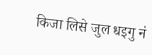किजा लिसे जुल धइगु नं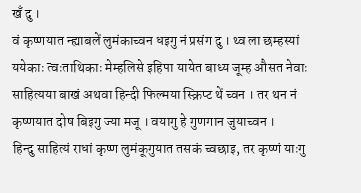खँ दु ।
वं कृष्णयात न्ह्याबलें लुमंकाच्वन धइगु नं प्रसंग दु । थ्व ला छम्हस्यां ययेकाः त्वःताथिकाः मेम्हलिसे इहिपा यायेत बाध्य जूम्ह औसत नेवाः साहित्यया बाखं अथवा हिन्दी फिल्मया स्क्रिप्ट थें च्वन । तर थन नं कृष्णयात दोष बिइगु ज्या मजू । वयागु हे गुणगान जुयाच्वन ।
हिन्दु साहित्यं राधां कृष्ण लुमंकूगुयात तसकं च्वछाइ, तर कृष्णं याःगु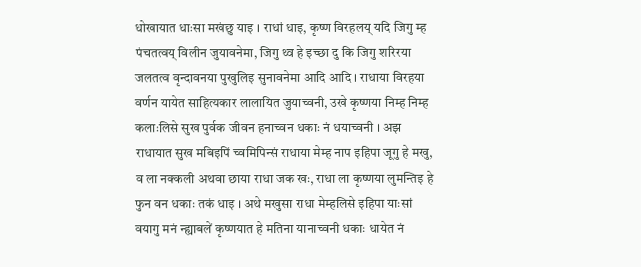धोखायात धाःसा मखंछु याइ । राधां धाइ, कृष्ण विरहलय् यदि जिगु म्ह पंचतत्वय् विलीन जुयावनेमा, जिगु थ्व हे इच्छा दु कि जिगु शरिरया जलतत्व वृन्दावनया पुखुलिइ सुनावनेमा आदि आदि । राधाया विरहया वर्णन यायेत साहित्यकार लालायित जुयाच्वनी, उखे कृष्णया निम्ह निम्ह कलाःलिसे सुख पुर्वक जीवन हनाच्वन धकाः नं धयाच्वनी । अझ राधायात सुख मबिइपिं च्वमिपिन्सं राधाया मेम्ह नाप इहिपा जूगु हे मखु, व ला नक्कली अथवा छाया राधा जक खः, राधा ला कृष्णया लुमन्तिइ हे फुन वन धकाः तकं धाइ । अथे मखुसा राधा मेम्हलिसे इहिपा याःसां वयागु मनं न्ह्याबलें कृष्णयात हे मतिना यानाच्वनी धकाः धायेत नं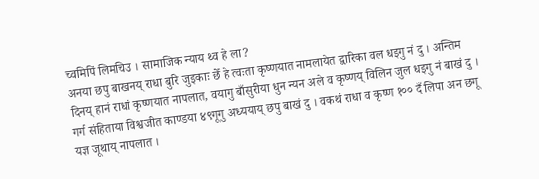च्वमिपिं लिमचिउ । सामाजिक न्याय थ्व हे ला?
अनया छपु बाखनय् राधा बुरि जुइकाः छेँ हे त्वःता कृष्णयात नामलायेत द्वारिका वल धइगु नं दु । अन्तिम दिनय् हानं राधां कृष्णयात नापलात, वयागु बाँसुरीया धुन न्यन अले व कृष्णय् विलिन जुल धइगु नं बाखं दु । गर्ग संहिताया विश्वजीत काण्डया ४९गूगु अध्ययाय् छपु बाखं दु । वकथं राधा व कृष्ण १०० दँ लिपा अन छगू यज्ञ जूथाय् नापलात ।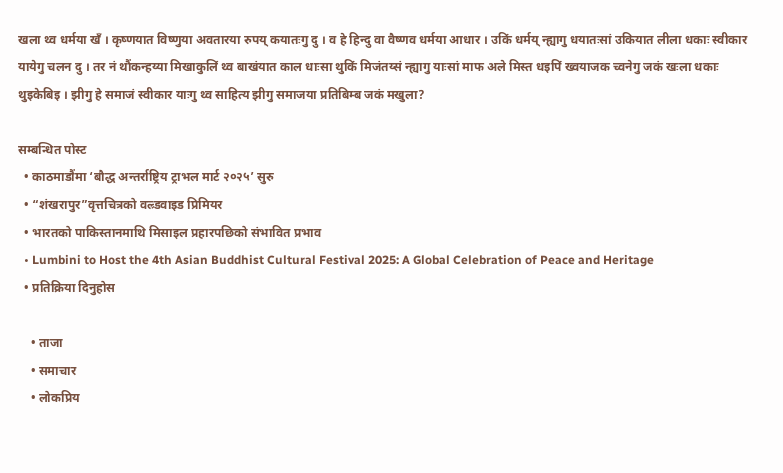खला थ्व धर्मया खँ । कृष्णयात विष्णुया अवतारया रुपय् कयातःगु दु । व हे हिन्दु वा वैष्णव धर्मया आधार । उकिं धर्मय् न्ह्यागु धयातःसां उकियात लीला धकाः स्वीकार यायेगु चलन दु । तर नं थौंकन्हय्या मिखाकुलिं थ्व बाखंयात काल धाःसा थुकिं मिजंतय्सं न्ह्यागु याःसां माफ अले मिस्त धइपिं ख्वयाजक च्वनेगु जकं खःला धकाः थुइकेबिइ । झीगु हे समाजं स्वीकार याःगु थ्व साहित्य झीगु समाजया प्रतिबिम्ब जकं मखुला?

सम्बन्धित पोस्ट
  • काठमाडौंमा ‘बौद्ध अन्तर्राष्ट्रिय ट्राभल मार्ट २०२५’ सुरु
  • “शंखरापुर”वृत्तचित्रको वल्र्डवाइड प्रिमियर
  • भारतको पाकिस्तानमाथि मिसाइल प्रहारपछिको संभावित प्रभाव
  • Lumbini to Host the 4th Asian Buddhist Cultural Festival 2025: A Global Celebration of Peace and Heritage
  • प्रतिक्रिया दिनुहोस

    • ताजा
    • समाचार
    • लोकप्रिय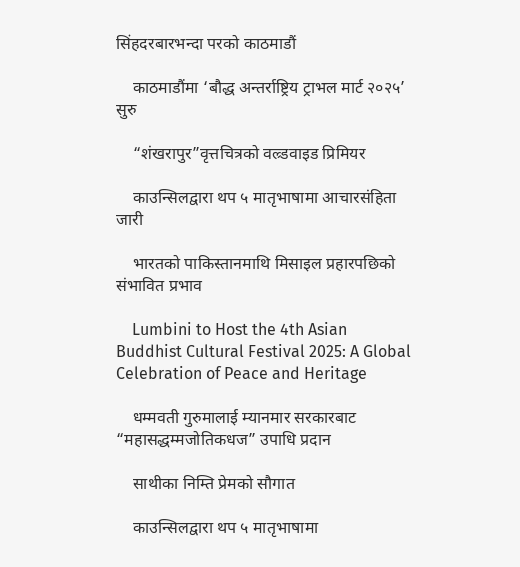सिंहदरबारभन्दा परको काठमाडौं

    काठमाडौंमा ‘बौद्ध अन्तर्राष्ट्रिय ट्राभल मार्ट २०२५’ सुरु

    “शंखरापुर”वृत्तचित्रको वल्र्डवाइड प्रिमियर

    काउन्सिलद्वारा थप ५ मातृभाषामा आचारसंहिता जारी

    भारतको पाकिस्तानमाथि मिसाइल प्रहारपछिको संभावित प्रभाव

    Lumbini to Host the 4th Asian Buddhist Cultural Festival 2025: A Global Celebration of Peace and Heritage

    धम्मवती गुरुमालाई म्यानमार सरकारबाट “महासद्धम्मजोतिकधज” उपाधि प्रदान

    साथीका निम्ति प्रेमको सौगात

    काउन्सिलद्वारा थप ५ मातृभाषामा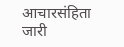आचारसंहिता जारी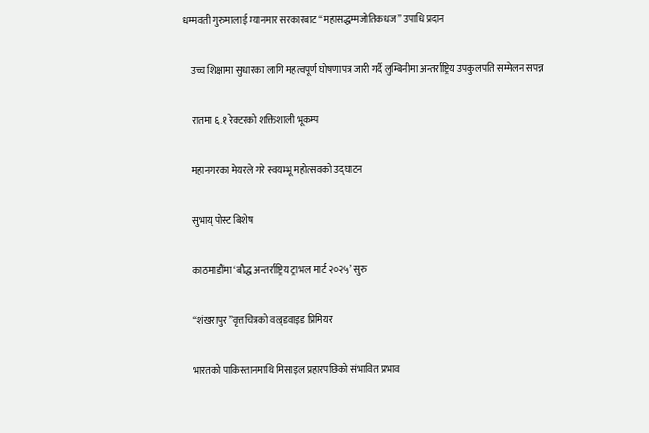धम्मवती गुरुमालाई म्यानमार सरकारबाट “महासद्धम्मजोतिकधज” उपाधि प्रदान

    उच्च शिक्षामा सुधारका लागि महत्वपूर्ण घोषणापत्र जारी गर्दै लुम्बिनीमा अन्तर्राष्ट्रिय उपकुलपति सम्मेलन सपन्न

    रातमा ६.१ रेक्टरको शक्तिशाली भूकम्प

    महानगरका मेयरले गरे स्वयम्भू महोत्सवको उद्घाटन

    सुभाय् पोस्ट बिशेष

    काठमाडौंमा ‘बौद्ध अन्तर्राष्ट्रिय ट्राभल मार्ट २०२५’ सुरु

    “शंखरापुर”वृत्तचित्रको वल्र्डवाइड प्रिमियर

    भारतको पाकिस्तानमाथि मिसाइल प्रहारपछिको संभावित प्रभाव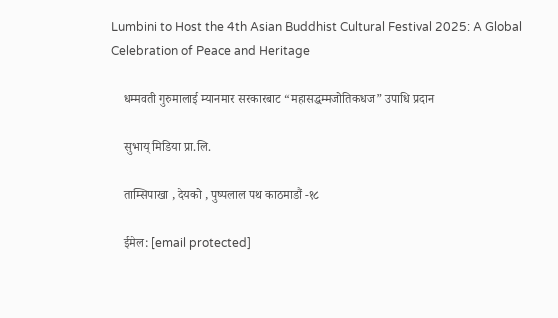Lumbini to Host the 4th Asian Buddhist Cultural Festival 2025: A Global Celebration of Peace and Heritage

    धम्मवती गुरुमालाई म्यानमार सरकारबाट “महासद्धम्मजोतिकधज” उपाधि प्रदान

    सुभाय् मिडिया प्रा.लि.

    ताम्सिपाखा , देयको , पुष्पलाल पथ काठमाडौं -१८

    ईमेल: [email protected]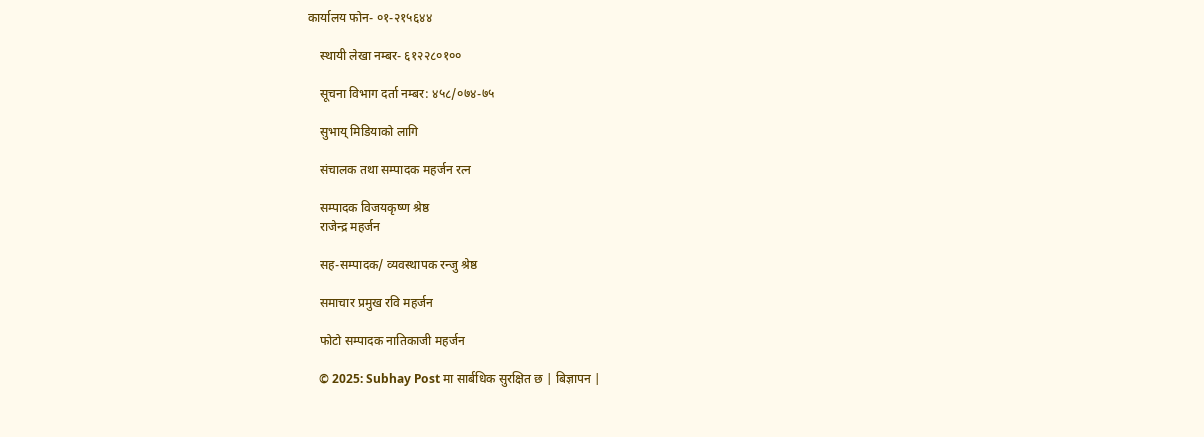कार्यालय फोन- ०१-२१५६४४

    स्थायी लेखा नम्बर- ६१२२८०१००

    सूचना विभाग दर्ता नम्बर: ४५८/०७४-७५

    सुभाय् मिडियाको लागि

    संचालक तथा सम्पादक महर्जन रत्न

    सम्पादक विजयकृष्ण श्रेष्ठ
    राजेन्द्र महर्जन

    सह-सम्पादक/ व्यवस्थापक रन्जु श्रेष्ठ

    समाचार प्रमुख रवि महर्जन

    फोटो सम्पादक नातिकाजी महर्जन

    © 2025: Subhay Post मा सार्बधिक सुरक्षित छ | बिज्ञापन |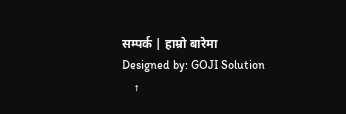सम्पर्क | हाम्रो बारेमा Designed by: GOJI Solution
    ↑